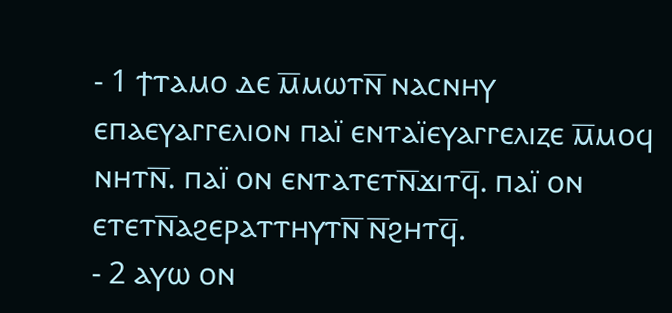- 1 ϯⲧⲁⲙⲟ ⲇⲉ ⲙ̅ⲙⲱⲧⲛ̅ ⲛⲁⲥⲛⲏⲩ ⲉⲡⲁⲉⲩⲁⲅⲅⲉⲗⲓⲟⲛ ⲡⲁⲓ̈ ⲉⲛⲧⲁⲓ̈ⲉⲩⲁⲅⲅⲉⲗⲓⲍⲉ ⲙ̅ⲙⲟϥ ⲛⲏⲧⲛ̅. ⲡⲁⲓ̈ ⲟⲛ ⲉⲛⲧⲁⲧⲉⲧⲛ̅ϫⲓⲧϥ̅. ⲡⲁⲓ̈ ⲟⲛ ⲉⲧⲉⲧⲛ̅ⲁϩⲉⲣⲁⲧⲧⲏⲩⲧⲛ̅ ⲛ̅ϩⲏⲧϥ̅.
- 2 ⲁⲩⲱ ⲟⲛ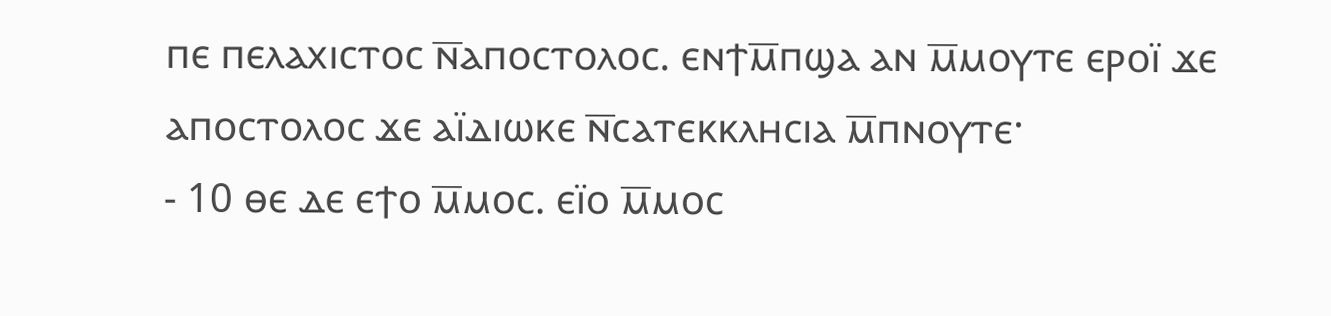ⲡⲉ ⲡⲉⲗⲁⲭⲓⲥⲧⲟⲥ ⲛ̅ⲁⲡⲟⲥⲧⲟⲗⲟⲥ. ⲉⲛϯⲙ̅ⲡϣⲁ ⲁⲛ ⲙ̅ⲙⲟⲩⲧⲉ ⲉⲣⲟⲓ̈ ϫⲉ ⲁⲡⲟⲥⲧⲟⲗⲟⲥ ϫⲉ ⲁⲓ̈ⲇⲓⲱⲕⲉ ⲛ̅ⲥⲁⲧⲉⲕⲕⲗⲏⲥⲓⲁ ⲙ̅ⲡⲛⲟⲩⲧⲉ·
- 10 ⲑⲉ ⲇⲉ ⲉϯⲟ ⲙ̅ⲙⲟⲥ. ⲉⲓ̈ⲟ ⲙ̅ⲙⲟⲥ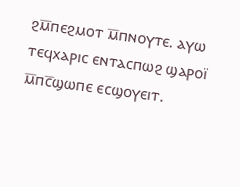ϩⲙ̅ⲡⲉϩⲙⲟⲧ ⲙ̅ⲡⲛⲟⲩⲧⲉ. ⲁⲩⲱ ⲧⲉϥⲭⲁⲣⲓⲥ ⲉⲛⲧⲁⲥⲡⲱϩ ϣⲁⲣⲟⲓ̈ ⲙ̅ⲡⲥ̅ϣⲱⲡⲉ ⲉⲥϣⲟⲩⲉⲓⲧ.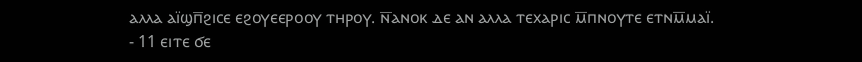ⲁⲗⲗⲁ ⲁⲓ̈ϣⲡ̅ϩⲓⲥⲉ ⲉϩⲟⲩⲉⲉⲣⲟⲟⲩ ⲧⲏⲣⲟⲩ. ⲛ̅ⲁⲛⲟⲕ ⲇⲉ ⲁⲛ ⲁⲗⲗⲁ ⲧⲉⲭⲁⲣⲓⲥ ⲙ̅ⲡⲛⲟⲩⲧⲉ ⲉⲧⲛⲙ̅ⲙⲁⲓ̈.
- 11 ⲉⲓⲧⲉ ϭⲉ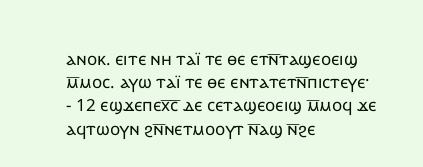ⲁⲛⲟⲕ. ⲉⲓⲧⲉ ⲛⲏ ⲧⲁⲓ̈ ⲧⲉ ⲑⲉ ⲉⲧⲛ̅ⲧⲁϣⲉⲟⲉⲓϣ ⲙ̅ⲙⲟⲥ. ⲁⲩⲱ ⲧⲁⲓ̈ ⲧⲉ ⲑⲉ ⲉⲛⲧⲁⲧⲉⲧⲛ̅ⲡⲓⲥⲧⲉⲩⲉ·
- 12 ⲉϣϫⲉⲡⲉⲭ̅ⲥ̅ ⲇⲉ ⲥⲉⲧⲁϣⲉⲟⲉⲓϣ ⲙ̅ⲙⲟϥ ϫⲉ ⲁϥⲧⲱⲟⲩⲛ ϩⲛ̅ⲛⲉⲧⲙⲟⲟⲩⲧ ⲛ̅ⲁϣ ⲛ̅ϩⲉ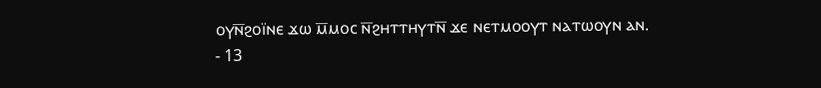ⲟⲩⲛ̅ϩⲟⲓ̈ⲛⲉ ϫⲱ ⲙ̅ⲙⲟⲥ ⲛ̅ϩⲏⲧⲧⲏⲩⲧⲛ̅ ϫⲉ ⲛⲉⲧⲙⲟⲟⲩⲧ ⲛⲁⲧⲱⲟⲩⲛ ⲁⲛ.
- 13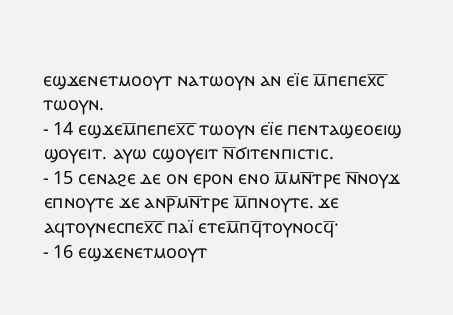ⲉϣϫⲉⲛⲉⲧⲙⲟⲟⲩⲧ ⲛⲁⲧⲱⲟⲩⲛ ⲁⲛ ⲉⲓ̈ⲉ ⲙ̅ⲡⲉⲡⲉⲭ̅ⲥ̅ ⲧⲱⲟⲩⲛ.
- 14 ⲉϣϫⲉⲙ̅ⲡⲉⲡⲉⲭ̅ⲥ̅ ⲧⲱⲟⲩⲛ ⲉⲓ̈ⲉ ⲡⲉⲛⲧⲁϣⲉⲟⲉⲓϣ ϣⲟⲩⲉⲓⲧ. ⲁⲩⲱ ⲥϣⲟⲩⲉⲓⲧ ⲛ̅ϭⲓⲧⲉⲛⲡⲓⲥⲧⲓⲥ.
- 15 ⲥⲉⲛⲁϩⲉ ⲇⲉ ⲟⲛ ⲉⲣⲟⲛ ⲉⲛⲟ ⲙ̅ⲙⲛ̅ⲧⲣⲉ ⲛ̅ⲛⲟⲩϫ ⲉⲡⲛⲟⲩⲧⲉ ϫⲉ ⲁⲛⲣ̅ⲙⲛ̅ⲧⲣⲉ ⲙ̅ⲡⲛⲟⲩⲧⲉ. ϫⲉ ⲁϥⲧⲟⲩⲛⲉⲥⲡⲉⲭ̅ⲥ̅ ⲡⲁⲓ̈ ⲉⲧⲉⲙ̅ⲡϥ̅ⲧⲟⲩⲛⲟⲥϥ̅·
- 16 ⲉϣϫⲉⲛⲉⲧⲙⲟⲟⲩⲧ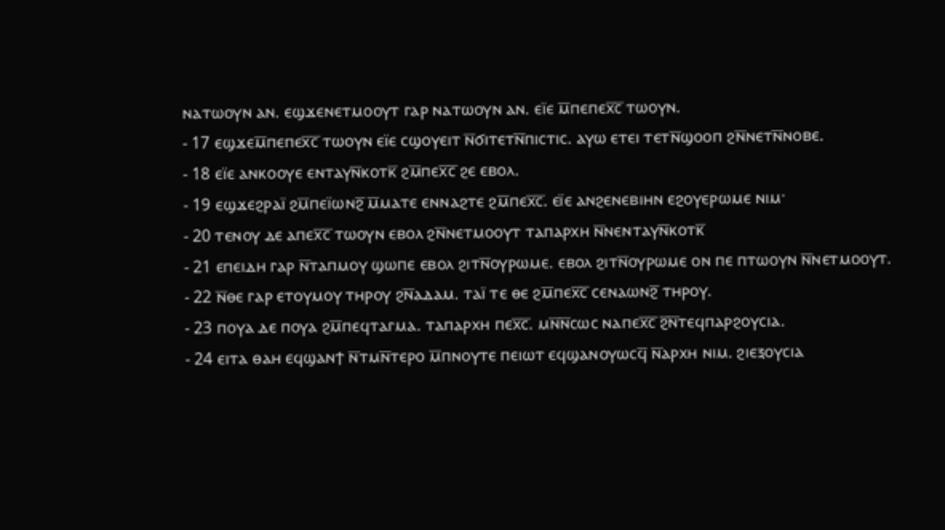ⲛⲁⲧⲱⲟⲩⲛ ⲁⲛ. ⲉϣϫⲉⲛⲉⲧⲙⲟⲟⲩⲧ ⲅⲁⲣ ⲛⲁⲧⲱⲟⲩⲛ ⲁⲛ. ⲉⲓ̈ⲉ ⲙ̅ⲡⲉⲡⲉⲭ̅ⲥ̅ ⲧⲱⲟⲩⲛ.
- 17 ⲉϣϫⲉⲙ̅ⲡⲉⲡⲉⲭ̅ⲥ̅ ⲧⲱⲟⲩⲛ ⲉⲓ̈ⲉ ⲥϣⲟⲩⲉⲓⲧ ⲛ̅ϭⲓⲧⲉⲧⲛ̅ⲡⲓⲥⲧⲓⲥ. ⲁⲩⲱ ⲉⲧⲉⲓ ⲧⲉⲧⲛ̅ϣⲟⲟⲡ ϩⲛ̅ⲛⲉⲧⲛ̅ⲛⲟⲃⲉ.
- 18 ⲉⲓ̈ⲉ ⲁⲛⲕⲟⲟⲩⲉ ⲉⲛⲧⲁⲩⲛ̅ⲕⲟⲧⲕ̅ ϩⲙ̅ⲡⲉⲭ̅ⲥ̅ ϩⲉ ⲉⲃⲟⲗ.
- 19 ⲉϣϫⲉϩⲣⲁⲓ̈ ϩⲙ̅ⲡⲉⲓ̈ⲱⲛϩ̅ ⲙ̅ⲙⲁⲧⲉ ⲉⲛⲛⲁϩⲧⲉ ϩⲙ̅ⲡⲉⲭ̅ⲥ̅. ⲉⲓ̈ⲉ ⲁⲛϩⲉⲛⲉⲃⲓⲏⲛ ⲉϩⲟⲩⲉⲣⲱⲙⲉ ⲛⲓⲙ·
- 20 ⲧⲉⲛⲟⲩ ⲇⲉ ⲁⲡⲉⲭ̅ⲥ̅ ⲧⲱⲟⲩⲛ ⲉⲃⲟⲗ ϩⲛ̅ⲛⲉⲧⲙⲟⲟⲩⲧ ⲧⲁⲡⲁⲣⲭⲏ ⲛ̅ⲛⲉⲛⲧⲁⲩⲛ̅ⲕⲟⲧⲕ̅
- 21 ⲉⲡⲉⲓⲇⲏ ⲅⲁⲣ ⲛ̅ⲧⲁⲡⲙⲟⲩ ϣⲱⲡⲉ ⲉⲃⲟⲗ ϩⲓⲧⲛ̅ⲟⲩⲣⲱⲙⲉ. ⲉⲃⲟⲗ ϩⲓⲧⲛ̅ⲟⲩⲣⲱⲙⲉ ⲟⲛ ⲡⲉ ⲡⲧⲱⲟⲩⲛ ⲛ̅ⲛⲉⲧⲙⲟⲟⲩⲧ.
- 22 ⲛ̅ⲑⲉ ⲅⲁⲣ ⲉⲧⲟⲩⲙⲟⲩ ⲧⲏⲣⲟⲩ ϩⲛ̅ⲁⲇⲁⲙ. ⲧⲁⲓ̈ ⲧⲉ ⲑⲉ ϩⲙ̅ⲡⲉⲭ̅ⲥ̅ ⲥⲉⲛⲁⲱⲛϩ̅ ⲧⲏⲣⲟⲩ.
- 23 ⲡⲟⲩⲁ ⲇⲉ ⲡⲟⲩⲁ ϩⲙ̅ⲡⲉϥⲧⲁⲅⲙⲁ. ⲧⲁⲡⲁⲣⲭⲏ ⲡⲉⲭ̅ⲥ̅. ⲙⲛ̅ⲛ̅ⲥⲱⲥ ⲛⲁⲡⲉⲭ̅ⲥ̅ ϩ̅ⲛ̅ⲧⲉϥⲡⲁⲣϩⲟⲩⲥⲓⲁ.
- 24 ⲉⲓⲧⲁ ⲑⲁⲏ ⲉϥϣⲁⲛϯ ⲛ̅ⲧⲙⲛ̅ⲧⲉⲣⲟ ⲙ̅ⲡⲛⲟⲩⲧⲉ ⲡⲉⲓⲱⲧ ⲉϥϣⲁⲛⲟⲩⲱⲥϥ̅ ⲛ̅ⲁⲣⲭⲏ ⲛⲓⲙ. ϩⲓⲉⲝⲟⲩⲥⲓⲁ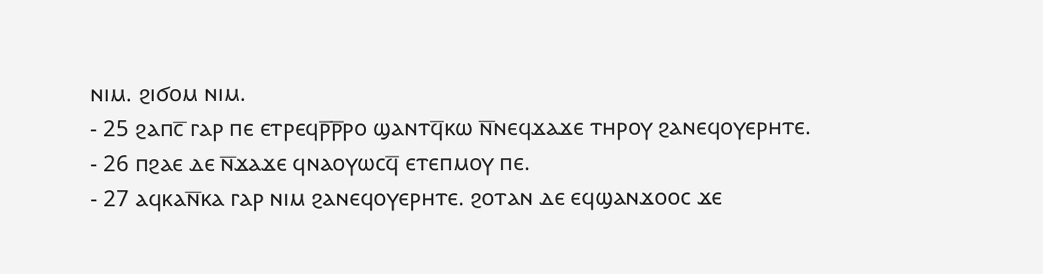ⲛⲓⲙ. ϩⲓϭⲟⲙ ⲛⲓⲙ.
- 25 ϩⲁⲡⲥ̅ ⲅⲁⲣ ⲡⲉ ⲉⲧⲣⲉϥⲣ̅ⲣ̅ⲣⲟ ϣⲁⲛⲧϥ̅ⲕⲱ ⲛ̅ⲛⲉϥϫⲁϫⲉ ⲧⲏⲣⲟⲩ ϩⲁⲛⲉϥⲟⲩⲉⲣⲏⲧⲉ.
- 26 ⲡϩⲁⲉ ⲇⲉ ⲛ̅ϫⲁϫⲉ ϥⲛⲁⲟⲩⲱⲥϥ̅ ⲉⲧⲉⲡⲙⲟⲩ ⲡⲉ.
- 27 ⲁϥⲕⲁⲛ̅ⲕⲁ ⲅⲁⲣ ⲛⲓⲙ ϩⲁⲛⲉϥⲟⲩⲉⲣⲏⲧⲉ. ϩⲟⲧⲁⲛ ⲇⲉ ⲉϥϣⲁⲛϫⲟⲟⲥ ϫⲉ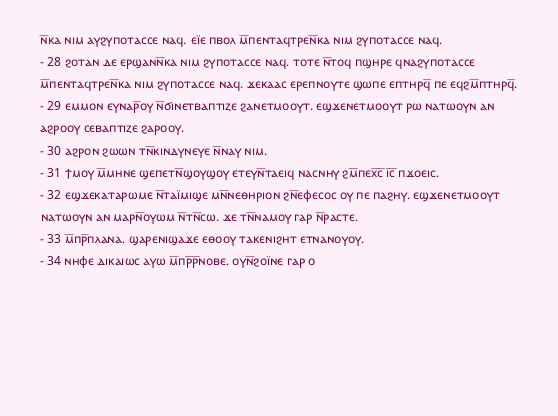ⲛ̅ⲕⲁ ⲛⲓⲙ ⲁⲩϩⲩⲡⲟⲧⲁⲥⲥⲉ ⲛⲁϥ. ⲉⲓ̈ⲉ ⲡⲃⲟⲗ ⲙ̅ⲡⲉⲛⲧⲁϥⲧⲣⲉⲛ̅ⲕⲁ ⲛⲓⲙ ϩⲩⲡⲟⲧⲁⲥⲥⲉ ⲛⲁϥ.
- 28 ϩⲟⲧⲁⲛ ⲇⲉ ⲉⲣϣⲁⲛⲛ̅ⲕⲁ ⲛⲓⲙ ϩⲩⲡⲟⲧⲁⲥⲥⲉ ⲛⲁϥ. ⲧⲟⲧⲉ ⲛ̅ⲧⲟϥ ⲡϣⲏⲣⲉ ϥⲛⲁϩⲩⲡⲟⲧⲁⲥⲥⲉ ⲙ̅ⲡⲉⲛⲧⲁϥⲧⲣⲉⲛ̅ⲕⲁ ⲛⲓⲙ ϩⲩⲡⲟⲧⲁⲥⲥⲉ ⲛⲁϥ. ϫⲉⲕⲁⲁⲥ ⲉⲣⲉⲡⲛⲟⲩⲧⲉ ϣⲱⲡⲉ ⲉⲡⲧⲏⲣϥ̅ ⲡⲉ ⲉϥϩⲙ̅ⲡⲧⲏⲣϥ̅.
- 29 ⲉⲙⲙⲟⲛ ⲉⲩⲛⲁⲣ̅ⲟⲩ ⲛ̅ϭⲓⲛⲉⲧⲃⲁⲡⲧⲓⲍⲉ ϩⲁⲛⲉⲧⲙⲟⲟⲩⲧ. ⲉϣϫⲉⲛⲉⲧⲙⲟⲟⲩⲧ ⲣⲱ ⲛⲁⲧⲱⲟⲩⲛ ⲁⲛ ⲁϩⲣⲟⲟⲩ ⲥⲉⲃⲁⲡⲧⲓⲍⲉ ϩⲁⲣⲟⲟⲩ.
- 30 ⲁϩⲣⲟⲛ ϩⲱⲱⲛ ⲧⲛ̅ⲕⲓⲛⲇⲩⲛⲉⲩⲉ ⲛ̅ⲛⲁⲩ ⲛⲓⲙ.
- 31 ϯⲙⲟⲩ ⲙ̅ⲙⲏⲛⲉ ϣⲉⲡⲉⲧⲛ̅ϣⲟⲩϣⲟⲩ ⲉⲧⲉⲩⲛ̅ⲧⲁⲉⲓϥ ⲛⲁⲥⲛⲏⲩ ϩⲙ̅ⲡⲉⲭ̅ⲥ̅ ⲓ̅ⲥ̅ ⲡϫⲟⲉⲓⲥ.
- 32 ⲉϣϫⲉⲕⲁⲧⲁⲣⲱⲙⲉ ⲛ̅ⲧⲁⲓ̈ⲙⲓϣⲉ ⲙⲛ̅ⲛⲉⲑⲏⲣⲓⲟⲛ ϩⲛ̅ⲉⲫⲉⲥⲟⲥ ⲟⲩ ⲡⲉ ⲡⲁϩⲏⲩ. ⲉϣϫⲉⲛⲉⲧⲙⲟⲟⲩⲧ ⲛⲁⲧⲱⲟⲩⲛ ⲁⲛ ⲙⲁⲣⲛ̅ⲟⲩⲱⲙ ⲛ̅ⲧⲛ̅ⲥⲱ. ϫⲉ ⲧⲛ̅ⲛⲁⲙⲟⲩ ⲅⲁⲣ ⲛ̅ⲣⲁⲥⲧⲉ.
- 33 ⲙ̅ⲡⲣ̅ⲡⲗⲁⲛⲁ. ϣⲁⲣⲉⲛⲓϣⲁϫⲉ ⲉⲑⲟⲟⲩ ⲧⲁⲕⲉⲛⲓϩⲏⲧ ⲉⲧⲛⲁⲛⲟⲩⲟⲩ.
- 34 ⲛⲏⲫⲉ ⲇⲓⲕⲁⲓⲱⲥ ⲁⲩⲱ ⲙ̅ⲡⲣ̅ⲣ̅ⲛⲟⲃⲉ. ⲟⲩⲛ̅ϩⲟⲓ̈ⲛⲉ ⲅⲁⲣ ⲟ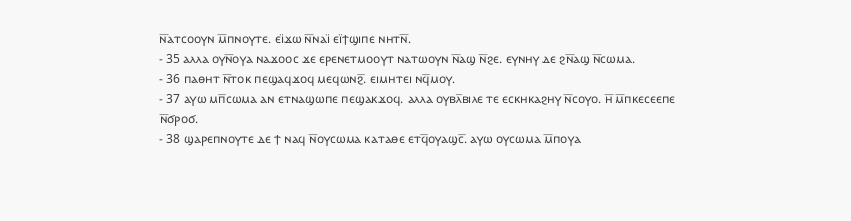ⲛ̅ⲁⲧⲥⲟⲟⲩⲛ ⲙ̅ⲡⲛⲟⲩⲧⲉ. ⲉⲓ̈ϫⲱ ⲛ̅ⲛⲁⲓ̈ ⲉⲓ̈ϯϣⲓⲡⲉ ⲛⲏⲧⲛ̅.
- 35 ⲁⲗⲗⲁ ⲟⲩⲛ̅ⲟⲩⲁ ⲛⲁϫⲟⲟⲥ ϫⲉ ⲉⲣⲉⲛⲉⲧⲙⲟⲟⲩⲧ ⲛⲁⲧⲱⲟⲩⲛ ⲛ̅ⲁϣ ⲛ̅ϩⲉ. ⲉⲩⲛⲏⲩ ⲇⲉ ϩⲛ̅ⲁϣ ⲛ̅ⲥⲱⲙⲁ.
- 36 ⲡⲁⲑⲏⲧ ⲛ̅ⲧⲟⲕ ⲡⲉϣⲁϥϫⲟϥ ⲙⲉϥⲱⲛϩ̅. ⲉⲓⲙⲏⲧⲉⲓ ⲛϥ̅ⲙⲟⲩ.
- 37 ⲁⲩⲱ ⲙⲡ̅ⲥⲱⲙⲁ ⲁⲛ ⲉⲧⲛⲁϣⲱⲡⲉ ⲡⲉϣⲁⲕϫⲟϥ. ⲁⲗⲗⲁ ⲟⲩⲃⲗ̅ⲃⲓⲗⲉ ⲧⲉ ⲉⲥⲕⲏⲕⲁϩⲏⲩ ⲛ̅ⲥⲟⲩⲟ. ⲏ̅ ⲙ̅ⲡⲕⲉⲥⲉⲉⲡⲉ ⲛ̅ϭⲣⲟϭ.
- 38 ϣⲁⲣⲉⲡⲛⲟⲩⲧⲉ ⲇⲉ ϯ ⲛⲁϥ ⲛ̅ⲟⲩⲥⲱⲙⲁ ⲕⲁⲧⲁⲑⲉ ⲉⲧϥ̅ⲟⲩⲁϣⲥ̅. ⲁⲩⲱ ⲟⲩⲥⲱⲙⲁ ⲙ̅ⲡⲟⲩⲁ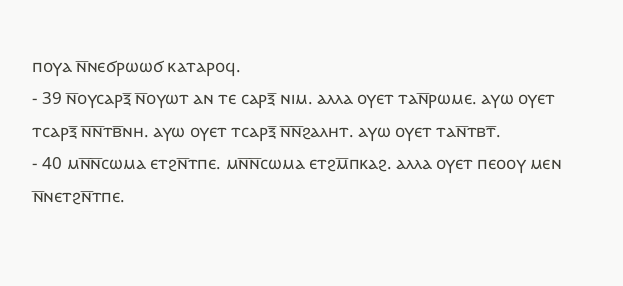ⲡⲟⲩⲁ ⲛ̅ⲛⲉϭⲣⲱⲱϭ ⲕⲁⲧⲁⲣⲟϥ.
- 39 ⲛ̅ⲟⲩⲥⲁⲣⲝ̅ ⲛ̅ⲟⲩⲱⲧ ⲁⲛ ⲧⲉ ⲥⲁⲣⲝ̅ ⲛⲓⲙ. ⲁⲗⲗⲁ ⲟⲩⲉⲧ ⲧⲁⲛ̅ⲣⲱⲙⲉ. ⲁⲩⲱ ⲟⲩⲉⲧ ⲧⲥⲁⲣⲝ̅ ⲛ̅ⲛ̅ⲧⲃ̅ⲛⲏ. ⲁⲩⲱ ⲟⲩⲉⲧ ⲧⲥⲁⲣⲝ̅ ⲛ̅ⲛ̅ϩⲁⲗⲏⲧ. ⲁⲩⲱ ⲟⲩⲉⲧ ⲧⲁⲛ̅ⲧⲃⲧ̅.
- 40 ⲙⲛ̅ⲛ̅ⲥⲱⲙⲁ ⲉⲧϩⲛ̅ⲧⲡⲉ. ⲙⲛ̅ⲛ̅ⲥⲱⲙⲁ ⲉⲧϩⲙ̅ⲡⲕⲁϩ. ⲁⲗⲗⲁ ⲟⲩⲉⲧ ⲡⲉⲟⲟⲩ ⲙⲉⲛ ⲛ̅ⲛⲉⲧϩⲛ̅ⲧⲡⲉ.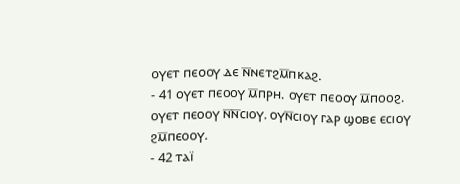ⲟⲩⲉⲧ ⲡⲉⲟⲟⲩ ⲇⲉ ⲛ̅ⲛⲉⲧϩⲙ̅ⲡⲕⲁϩ.
- 41 ⲟⲩⲉⲧ ⲡⲉⲟⲟⲩ ⲙ̅ⲡⲣⲏ. ⲟⲩⲉⲧ ⲡⲉⲟⲟⲩ ⲙ̅ⲡⲟⲟϩ. ⲟⲩⲉⲧ ⲡⲉⲟⲟⲩ ⲛ̅ⲛ̅ⲥⲓⲟⲩ. ⲟⲩⲛ̅ⲥⲓⲟⲩ ⲅⲁⲣ ϣⲟⲃⲉ ⲉⲥⲓⲟⲩ ϩⲙ̅ⲡⲉⲟⲟⲩ.
- 42 ⲧⲁⲓ̈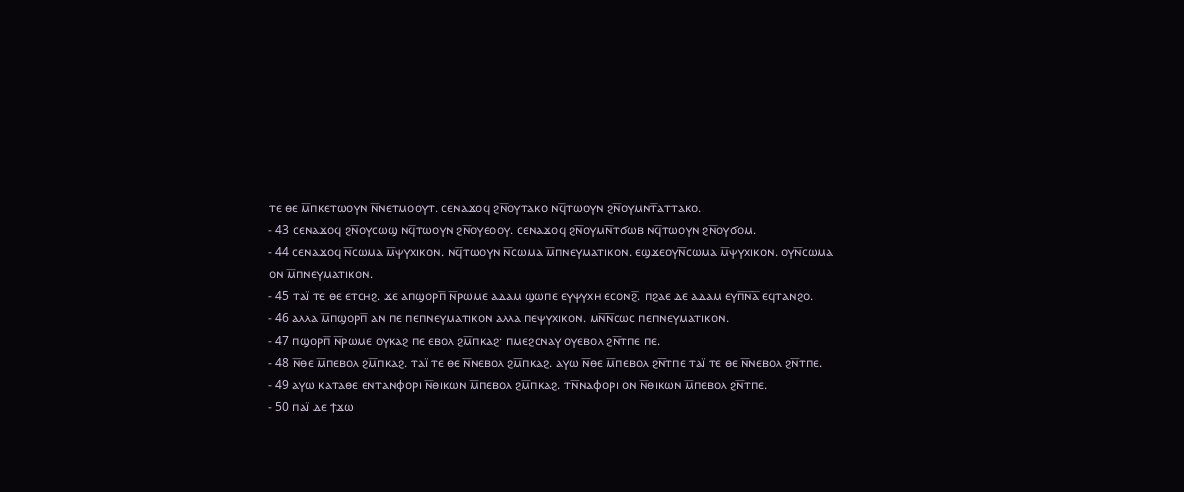ⲧⲉ ⲑⲉ ⲙ̅ⲡⲕⲉⲧⲱⲟⲩⲛ ⲛ̅ⲛⲉⲧⲙⲟⲟⲩⲧ. ⲥⲉⲛⲁϫⲟϥ ϩⲛ̅ⲟⲩⲧⲁⲕⲟ ⲛϥ̅ⲧⲱⲟⲩⲛ ϩⲛ̅ⲟⲩⲙⲛⲧ̅ⲁⲧⲧⲁⲕⲟ.
- 43 ⲥⲉⲛⲁϫⲟϥ ϩⲛ̅ⲟⲩⲥⲱϣ ⲛϥ̅ⲧⲱⲟⲩⲛ ϩⲛ̅ⲟⲩⲉⲟⲟⲩ. ⲥⲉⲛⲁϫⲟϥ ϩⲛ̅ⲟⲩⲙⲛ̅ⲧϭⲱⲃ ⲛϥ̅ⲧⲱⲟⲩⲛ ϩⲛ̅ⲟⲩϭⲟⲙ.
- 44 ⲥⲉⲛⲁϫⲟϥ ⲛ̅ⲥⲱⲙⲁ ⲙ̅ⲯⲩⲭⲓⲕⲟⲛ. ⲛϥ̅ⲧⲱⲟⲩⲛ ⲛ̅ⲥⲱⲙⲁ ⲙ̅ⲡⲛⲉⲩⲙⲁⲧⲓⲕⲟⲛ. ⲉϣϫⲉⲟⲩⲛ̅ⲥⲱⲙⲁ ⲙ̅ⲯⲩⲭⲓⲕⲟⲛ. ⲟⲩⲛ̅ⲥⲱⲙⲁ ⲟⲛ ⲙ̅ⲡⲛⲉⲩⲙⲁⲧⲓⲕⲟⲛ.
- 45 ⲧⲁⲓ̈ ⲧⲉ ⲑⲉ ⲉⲧⲥⲏϩ. ϫⲉ ⲁⲡϣⲟⲣⲡ̅ ⲛ̅ⲣⲱⲙⲉ ⲁⲇⲁⲙ ϣⲱⲡⲉ ⲉⲩⲯⲩⲭⲏ ⲉⲥⲟⲛϩ̅. ⲡϩⲁⲉ ⲇⲉ ⲁⲇⲁⲙ ⲉⲩⲡ̅ⲛ̅ⲁ̅ ⲉϥⲧⲁⲛϩⲟ.
- 46 ⲁⲗⲗⲁ ⲙ̅ⲡϣⲟⲣⲡ̅ ⲁⲛ ⲡⲉ ⲡⲉⲡⲛⲉⲩⲙⲁⲧⲓⲕⲟⲛ ⲁⲗⲗⲁ ⲡⲉⲯⲩⲭⲓⲕⲟⲛ. ⲙⲛ̅ⲛ̅ⲥⲱⲥ ⲡⲉⲡⲛⲉⲩⲙⲁⲧⲓⲕⲟⲛ.
- 47 ⲡϣⲟⲣⲡ̅ ⲛ̅ⲣⲱⲙⲉ ⲟⲩⲕⲁϩ ⲡⲉ ⲉⲃⲟⲗ ϩⲙ̅ⲡⲕⲁϩ· ⲡⲙⲉϩⲥⲛⲁⲩ ⲟⲩⲉⲃⲟⲗ ϩⲛ̅ⲧⲡⲉ ⲡⲉ.
- 48 ⲛ̅ⲑⲉ ⲙ̅ⲡⲉⲃⲟⲗ ϩⲙ̅ⲡⲕⲁϩ. ⲧⲁⲓ̈ ⲧⲉ ⲑⲉ ⲛ̅ⲛⲉⲃⲟⲗ ϩⲙ̅ⲡⲕⲁϩ. ⲁⲩⲱ ⲛ̅ⲑⲉ ⲙ̅ⲡⲉⲃⲟⲗ ϩⲛ̅ⲧⲡⲉ ⲧⲁⲓ̈ ⲧⲉ ⲑⲉ ⲛ̅ⲛⲉⲃⲟⲗ ϩⲛ̅ⲧⲡⲉ.
- 49 ⲁⲩⲱ ⲕⲁⲧⲁⲑⲉ ⲉⲛⲧⲁⲛⲫⲟⲣⲓ ⲛ̅ⲑⲓⲕⲱⲛ ⲙ̅ⲡⲉⲃⲟⲗ ϩⲙ̅ⲡⲕⲁϩ. ⲧⲛ̅ⲛⲁⲫⲟⲣⲓ ⲟⲛ ⲛ̅ⲑⲓⲕⲱⲛ ⲙ̅ⲡⲉⲃⲟⲗ ϩⲛ̅ⲧⲡⲉ.
- 50 ⲡⲁⲓ̈ ⲇⲉ ϯϫⲱ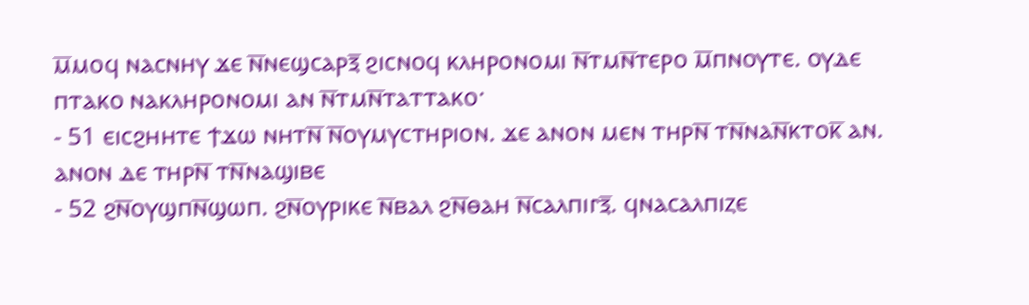ⲙ̅ⲙⲟϥ ⲛⲁⲥⲛⲏⲩ ϫⲉ ⲛ̅ⲛⲉϣⲥⲁⲣⲝ̅ ϩⲓⲥⲛⲟϥ ⲕⲗⲏⲣⲟⲛⲟⲙⲓ ⲛ̅ⲧⲙⲛ̅ⲧⲉⲣⲟ ⲙ̅ⲡⲛⲟⲩⲧⲉ. ⲟⲩⲇⲉ ⲡⲧⲁⲕⲟ ⲛⲁⲕⲗⲏⲣⲟⲛⲟⲙⲓ ⲁⲛ ⲛ̅ⲧⲙⲛ̅ⲧⲁⲧⲧⲁⲕⲟ·
- 51 ⲉⲓⲥϩⲏⲏⲧⲉ ϯϫⲱ ⲛⲏⲧⲛ̅ ⲛ̅ⲟⲩⲙⲩⲥⲧⲏⲣⲓⲟⲛ. ϫⲉ ⲁⲛⲟⲛ ⲙⲉⲛ ⲧⲏⲣⲛ̅ ⲧⲛ̅ⲛⲁⲛ̅ⲕⲧⲟⲕ̅ ⲁⲛ. ⲁⲛⲟⲛ ⲇⲉ ⲧⲏⲣⲛ̅ ⲧⲛ̅ⲛⲁϣⲓⲃⲉ
- 52 ϩⲛ̅ⲟⲩϣⲡⲛ̅ϣⲱⲡ. ϩⲛ̅ⲟⲩⲣⲓⲕⲉ ⲛ̅ⲃⲁⲗ ϩⲛ̅ⲑⲁⲏ ⲛ̅ⲥⲁⲗⲡⲓⲅⲝ̅. ϥⲛⲁⲥⲁⲗⲡⲓⲍⲉ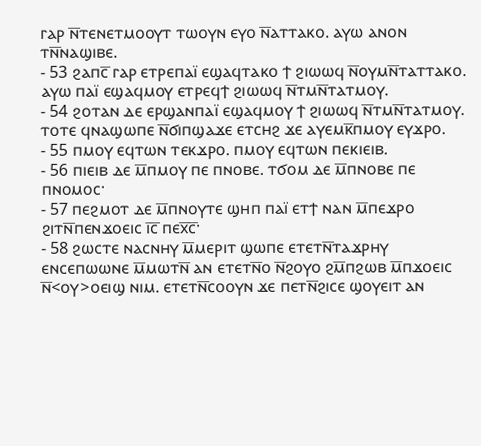ⲅⲁⲣ ⲛ̅ⲧⲉⲛⲉⲧⲙⲟⲟⲩⲧ ⲧⲱⲟⲩⲛ ⲉⲩⲟ ⲛ̅ⲁⲧⲧⲁⲕⲟ. ⲁⲩⲱ ⲁⲛⲟⲛ ⲧⲛ̅ⲛⲁϣⲓⲃⲉ.
- 53 ϩⲁⲡⲥ̅ ⲅⲁⲣ ⲉⲧⲣⲉⲡⲁⲓ̈ ⲉϣⲁϥⲧⲁⲕⲟ ϯ ϩⲓⲱⲱϥ ⲛ̅ⲟⲩⲙⲛ̅ⲧⲁⲧⲧⲁⲕⲟ. ⲁⲩⲱ ⲡⲁⲓ̈ ⲉϣⲁϥⲙⲟⲩ ⲉⲧⲣⲉϥϯ ϩⲓⲱⲱϥ ⲛ̅ⲧⲙⲛ̅ⲧⲁⲧⲙⲟⲩ.
- 54 ϩⲟⲧⲁⲛ ⲇⲉ ⲉⲣϣⲁⲛⲡⲁⲓ̈ ⲉϣⲁϥⲙⲟⲩ ϯ ϩⲓⲱⲱϥ ⲛ̅ⲧⲙⲛ̅ⲧⲁⲧⲙⲟⲩ. ⲧⲟⲧⲉ ϥⲛⲁϣⲱⲡⲉ ⲛ̅ϭⲓⲡϣⲁϫⲉ ⲉⲧⲥⲏϩ ϫⲉ ⲁⲩⲉⲙⲕ̅ⲡⲙⲟⲩ ⲉⲩϫⲣⲟ.
- 55 ⲡⲙⲟⲩ ⲉϥⲧⲱⲛ ⲧⲉⲕϫⲣⲟ. ⲡⲙⲟⲩ ⲉϥⲧⲱⲛ ⲡⲉⲕⲓⲉⲓⲃ.
- 56 ⲡⲓⲉⲓⲃ ⲇⲉ ⲙ̅ⲡⲙⲟⲩ ⲡⲉ ⲡⲛⲟⲃⲉ. ⲧϭⲟⲙ ⲇⲉ ⲙ̅ⲡⲛⲟⲃⲉ ⲡⲉ ⲡⲛⲟⲙⲟⲥ·
- 57 ⲡⲉϩⲙⲟⲧ ⲇⲉ ⲙ̅ⲡⲛⲟⲩⲧⲉ ϣⲏⲡ ⲡⲁⲓ̈ ⲉⲧϯ ⲛⲁⲛ ⲙ̅ⲡⲉϫⲣⲟ ϩⲓⲧⲛ̅ⲡⲉⲛϫⲟⲉⲓⲥ ⲓ̅ⲥ̅ ⲡⲉⲭ̅ⲥ̅·
- 58 ϩⲱⲥⲧⲉ ⲛⲁⲥⲛⲏⲩ ⲙ̅ⲙⲉⲣⲓⲧ ϣⲱⲡⲉ ⲉⲧⲉⲧⲛ̅ⲧⲁϫⲣⲏⲩ ⲉⲛⲥⲉⲡⲱⲱⲛⲉ ⲙ̅ⲙⲱⲧⲛ̅ ⲁⲛ ⲉⲧⲉⲧⲛ̅ⲟ ⲛ̅ϩⲟⲩⲟ ϩⲙ̅ⲡϩⲱⲃ ⲙ̅ⲡϫⲟⲉⲓⲥ ⲛ̅<ⲟⲩ>ⲟⲉⲓϣ ⲛⲓⲙ. ⲉⲧⲉⲧⲛ̅ⲥⲟⲟⲩⲛ ϫⲉ ⲡⲉⲧⲛ̅ϩⲓⲥⲉ ϣⲟⲩⲉⲓⲧ ⲁⲛ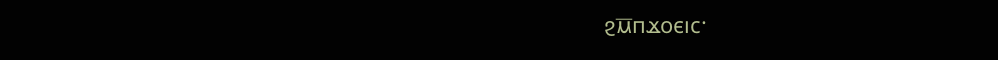ϩⲙ̅ⲡϫⲟⲉⲓⲥ·